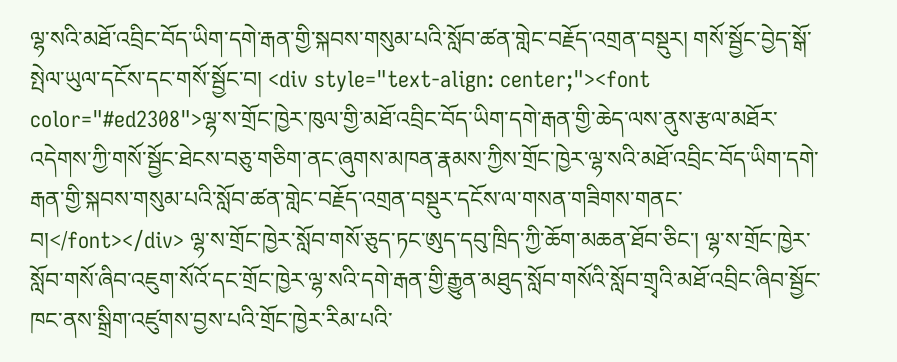ལྷ་སའི་མཐོ་འབྲིང་བོད་ཡིག་དགེ་རྒན་གྱི་སྐབས་གསུམ་པའི་སློབ་ཚན་གླེང་བརྗོད་འགྲན་བསྡུར། གསོ་སྦྱོང་བྱེད་སྒོ་སྤེལ་ཡུལ་དངོས་དང་གསོ་སྦྱོང་བ། <div style="text-align: center;"><font color="#ed2308">ལྷ་ས་གྲོང་ཁྱེར་ཁུལ་གྱི་མཐོ་འབྲིང་བོད་ཡིག་དགེ་རྒན་གྱི་ཆེད་ལས་ནུས་རྩལ་མཐོར་འདེགས་ཀྱི་གསོ་སྦྱོང་ཐེངས་བཅུ་གཅིག་ནང་ཞུགས་མཁན་རྣམས་ཀྱིས་གྲོང་ཁྱེར་ལྷ་སའི་མཐོ་འབྲིང་བོད་ཡིག་དགེ་རྒན་གྱི་སྐབས་གསུམ་པའི་སློབ་ཚན་གླེང་བརྗོད་འགྲན་བསྡུར་དངོས་ལ་གསན་གཟིགས་གནང་བ།</font></div> ལྷ་ས་གྲོང་ཁྱེར་སློབ་གསོ་ཅུད་ཏང་ཨུད་དབུ་ཁྲིད་ཀྱི་ཆོག་མཆན་ཐོབ་ཅིང་། ལྷ་ས་གྲོང་ཁྱེར་སློབ་གསོ་ཞིབ་འཇུག་སོའོ་དང་གྲོང་ཁྱེར་ལྷ་སའི་དགེ་རྒན་གྱི་རྒྱུན་མཐུད་སློབ་གསོའི་སློབ་གྲྭའི་མཐོ་འབྲིང་ཞིབ་སྦྱོང་ཁང་ནས་སྒྲིག་འཛུགས་བྱས་པའི་གྲོང་ཁྱེར་རིམ་པའི་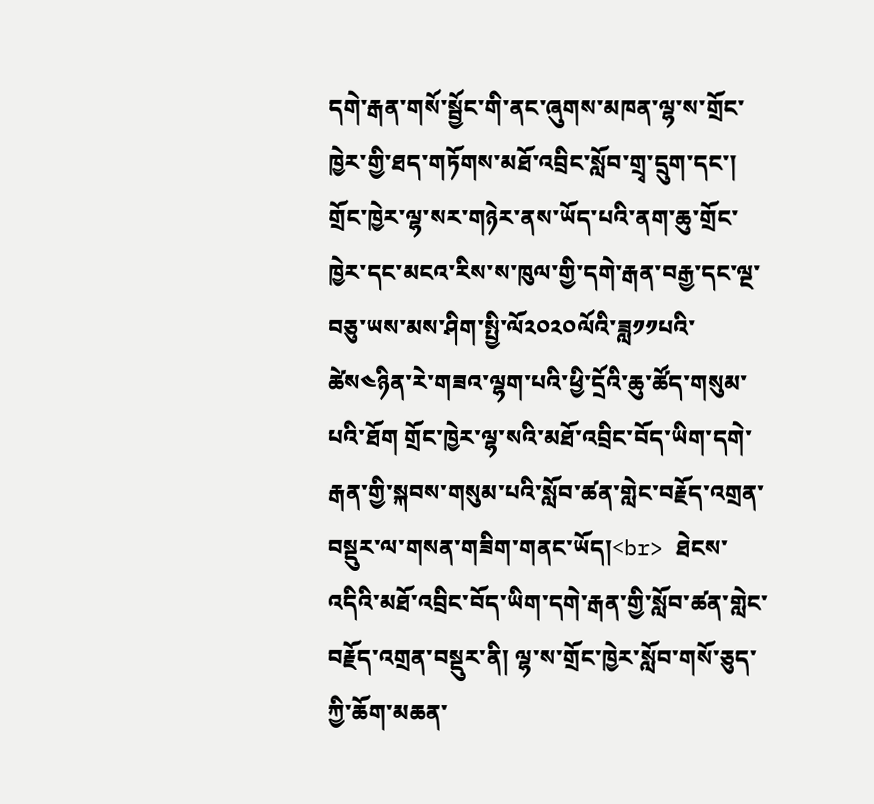དགེ་རྒན་གསོ་སྦྱོང་གི་ནང་ཞུགས་མཁན་ལྷ་ས་གྲོང་ཁྱེར་གྱི་ཐད་གཏོགས་མཐོ་འབྲིང་སློབ་གྲྭ་དྲུག་དང་། གྲོང་ཁྱེར་ལྷ་སར་གཉེར་ནས་ཡོད་པའི་ནག་ཆུ་གྲོང་ཁྱེར་དང་མངའ་རིས་ས་ཁུལ་གྱི་དགེ་རྒན་བརྒྱ་དང་ལྔ་བཅུ་ཡས་མས་ཤིག་སྤྱི་ལོ༢༠༢༠ལོའི་ཟླ༡༡པའི་ཚེས༤ཉིན་རེ་གཟའ་ལྷག་པའི་ཕྱི་དྲོའི་ཆུ་ཚོད་གསུམ་པའི་ཐོག གྲོང་ཁྱེར་ལྷ་སའི་མཐོ་འབྲིང་བོད་ཡིག་དགེ་རྒན་གྱི་སྐབས་གསུམ་པའི་སློབ་ཚན་གླེང་བརྗོད་འགྲན་བསྡུར་ལ་གསན་གཟིག་གནང་ཡོད།<br> ཐེངས་འདིའི་མཐོ་འབྲིང་བོད་ཡིག་དགེ་རྒན་གྱི་སློབ་ཚན་གླེང་བརྗོད་འགྲན་བསྡུར་ནི། ལྷ་ས་གྲོང་ཁྱེར་སློབ་གསོ་ཅུད་ཀྱི་ཆོག་མཆན་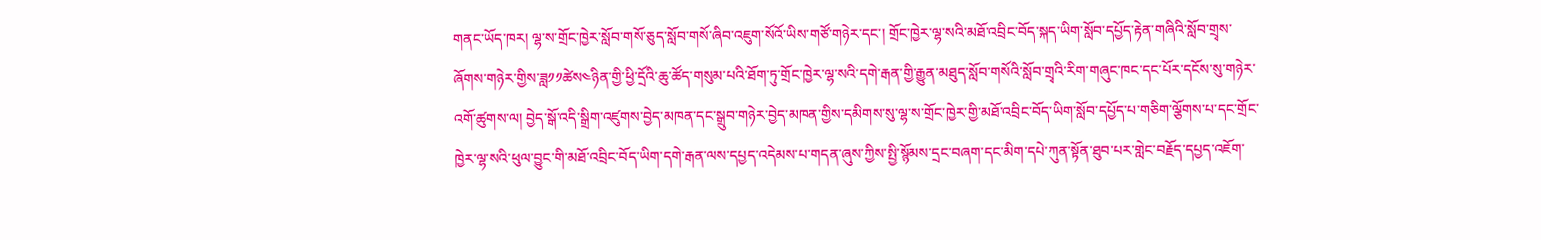གནང་ཡོད་ཁར། ལྷ་ས་གྲོང་ཁྱེར་སློབ་གསོ་ཅུད་སློབ་གསོ་ཞིབ་འཇུག་སོའོ་ཡིས་གཙོ་གཉེར་དང་། གྲོང་ཁྱེར་ལྷ་སའི་མཐོ་འབྲིང་བོད་སྐད་ཡིག་སློབ་དཔྱོད་རྟེན་གཞིའི་སློབ་གྲྭས་ཞོགས་གཉེར་གྱིས་ཟླ༡༡ཚེས༤ཉིན་གྱི་ཕྱི་དྲོའི་ཆུ་ཚོད་གསུམ་པའི་ཐོག་ཏུ་གྲོང་ཁྱེར་ལྷ་སའི་དགེ་རྒན་གྱི་རྒྱུན་མཐུད་སློབ་གསོའི་སློབ་གྲྭའི་རིག་གཞུང་ཁང་དང་པོར་དངོས་སུ་གཉེར་འགོ་ཚུགས་ལ། བྱེད་སྒོ་འདི་སྒྲིག་འཛུགས་བྱེད་མཁན་དང་སྒྲུབ་གཉེར་བྱེད་མཁན་གྱིས་དམིགས་སུ་ལྷ་ས་གྲོང་ཁྱེར་གྱི་མཐོ་འབྲིང་བོད་ཡིག་སློབ་དཔྱོད་པ་གཅིག་ལྕོགས་པ་དང་གྲོང་ཁྱེར་ལྷ་སའི་ཕུལ་བྱུང་གི་མཐོ་འབྲིང་བོད་ཡིག་དགེ་རྒན་ལས་དཔྱད་འདེམས་པ་གདན་ཞུས་ཀྱིས་སྤྱི་སྙོམས་དྲང་བཞག་དང་མིག་དཔེ་ཀུན་སྟོན་ཐུབ་པར་གླེང་བརྗོད་དཔྱད་འཇོག་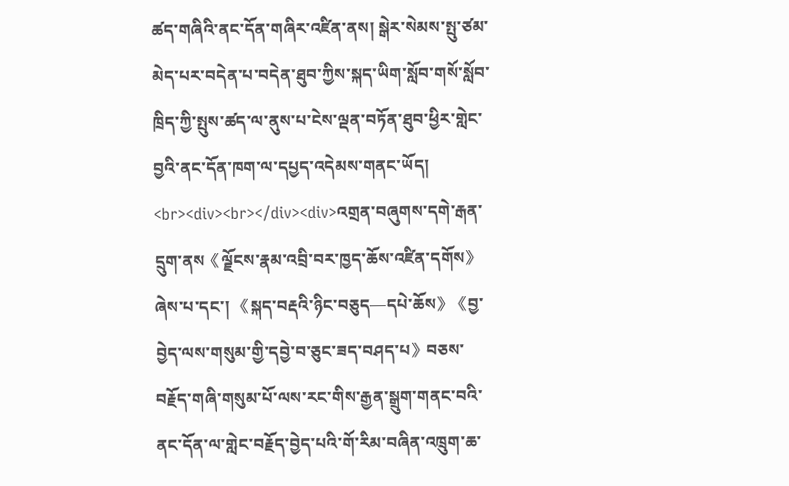ཚད་གཞིའི་ནང་དོན་གཞིར་འཛིན་ནས། སྒེར་སེམས་སྤུ་ཙམ་མེད་པར་བདེན་པ་བདེན་ཐུབ་ཀྱིས་སྐད་ཡིག་སློབ་གསོ་སློབ་ཁྲིད་ཀྱི་སྤུས་ཚད་ལ་ནུས་པ་ངེས་ལྡན་བཏོན་ཐུབ་ཕྱིར་གླེང་བྱའི་ནང་དོན་ཁག་ལ་དཔྱད་འདེམས་གནང་ཡོད། <br><div><br></div><div>འགྲན་བཞུགས་དགེ་རྒན་དྲུག་ནས《ལྗོངས་རྣམ་འབྲི་བར་ཁྱད་ཆོས་འཛིན་དགོས》ཞེས་པ་དང་། 《སྐད་བརྡའི་ཉིང་བཅུད—དཔེ་ཆོས》《བྱ་བྱེད་ལས་གསུམ་གྱི་དབྱེ་བ་ཅུང་ཟད་བཤད་པ》བཅས་བརྗོད་གཞི་གསུམ་པོ་ལས་རང་གིས་རྒྱན་སྒྲུག་གནང་བའི་ནང་དོན་ལ་གླེང་བརྗོད་བྱེད་པའི་གོ་རིམ་བཞིན་འཁྲུག་ཆ་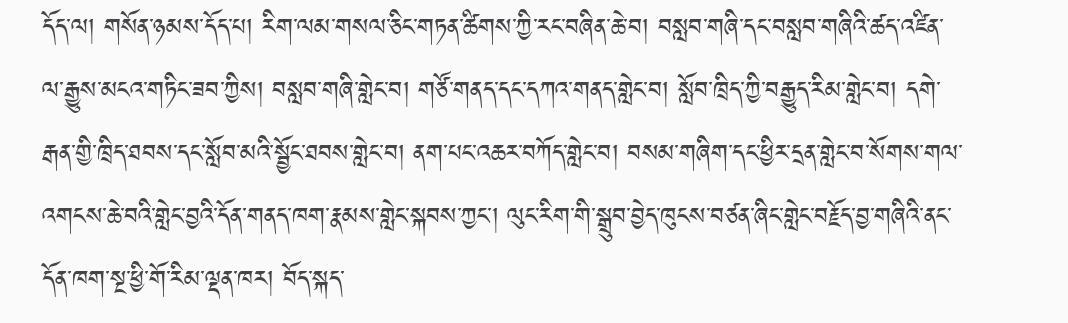དོད་ལ། གསོན་ཉམས་དོད་པ། རིག་ལམ་གསལ་ཅིང་གཏན་ཚིགས་ཀྱི་རང་བཞིན་ཆེ་བ། བསླབ་གཞི་དང་བསླབ་གཞིའི་ཚད་འཛིན་ལ་རྒྱུས་མངའ་གཏིང་ཟབ་ཀྱིས། བསླབ་གཞི་གླེང་བ། གཙོ་གནད་དང་དཀའ་གནད་གླེང་བ། སློབ་ཁྲིད་ཀྱི་བརྒྱུད་རིམ་གླེང་བ། དགེ་རྒན་གྱི་ཁྲིད་ཐབས་དང་སློབ་མའི་སྦྱོང་ཐབས་གླེང་བ། ནག་པང་འཆར་བཀོད་གླེང་བ། བསམ་གཞིག་དང་ཕྱིར་དྲན་གླེང་བ་སོགས་གལ་འགངས་ཆེ་བའི་གླེང་བྱའི་དོན་གནད་ཁག་རྣམས་གླེང་སྐབས་ཀྱང་། ལུང་རིག་གི་སྒྲུབ་བྱེད་ཁུངས་བཙན་ཞིང་གླེང་བརྗོད་བྱ་གཞིའི་ནང་དོན་ཁག་སྔ་ཕྱི་གོ་རིམ་ལྡན་ཁར། བོད་སྐད་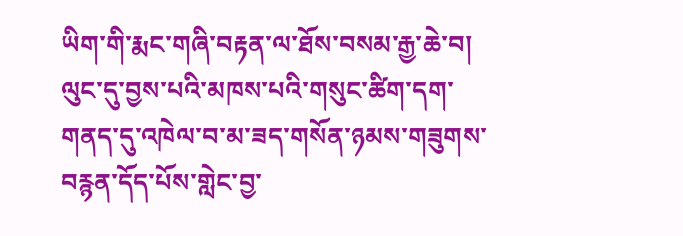ཡིག་གི་རྨང་གཞི་བརྟན་ལ་ཐོས་བསམ་རྒྱ་ཆེ་བ། ལུང་དུ་བྱས་པའི་མཁས་པའི་གསུང་ཚིག་དག་གནད་དུ་འཁེལ་བ་མ་ཟད་གསོན་ཉམས་གཟུགས་བརྙན་དོད་པོས་གླེང་བྱ་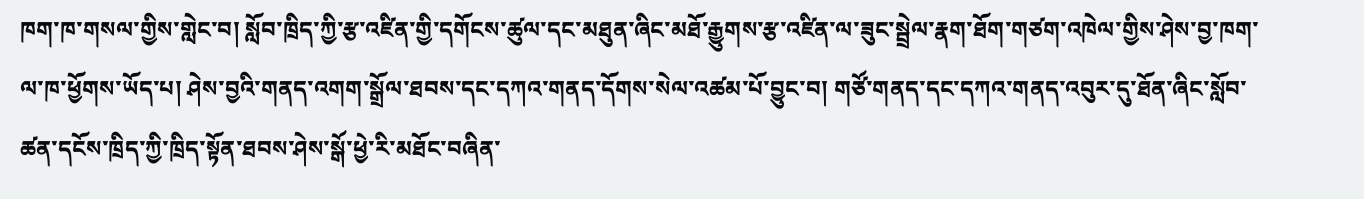ཁག་ཁ་གསལ་གྱིས་གླེང་བ། སློབ་ཁྲིད་ཀྱི་རྩ་འཛིན་གྱི་དགོངས་ཚུལ་དང་མཐུན་ཞིང་མཐོ་རྒྱུགས་རྩ་འཛིན་ལ་ཟུང་སྦྲེལ་རྣག་ཐོག་གཙག་འཁེལ་གྱིས་ཤེས་བྱ་ཁག་ལ་ཁ་ཕྱོགས་ཡོད་པ། ཤེས་བྱའི་གནད་འགག་སྒྲོལ་ཐབས་དང་དཀའ་གནད་དོགས་སེལ་འཚམ་པོ་བྱུང་བ། གཙོ་གནད་དང་དཀའ་གནད་འབུར་དུ་ཐོན་ཞིང་སློབ་ཚན་དངོས་ཁྲིད་ཀྱི་ཁྲིད་སྟོན་ཐབས་ཤེས་སྒོ་ཕྱེ་རི་མཐོང་བཞིན་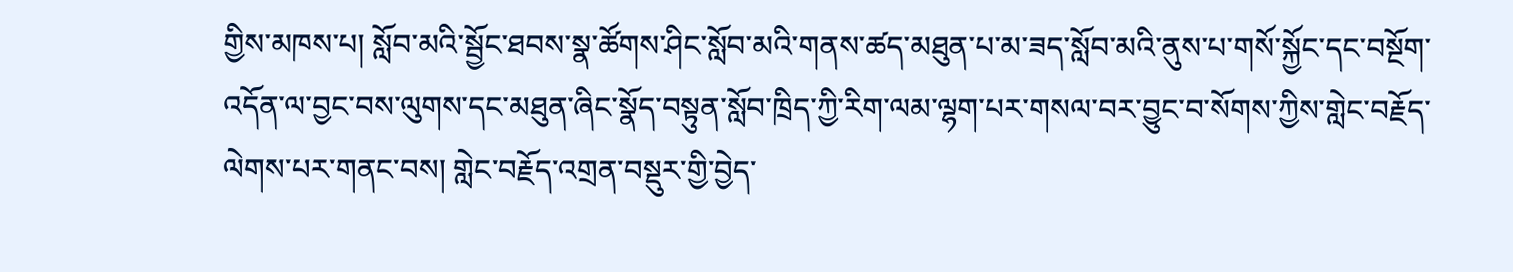གྱིས་མཁས་པ། སློབ་མའི་སྦྱོང་ཐབས་སྣ་ཚོགས་ཤིང་སློབ་མའི་གནས་ཚད་མཐུན་པ་མ་ཟད་སློབ་མའི་ནུས་པ་གསོ་སྐྱོང་དང་བསྔོག་འདོན་ལ་བྱང་བས་ལུགས་དང་མཐུན་ཞིང་སྣོད་བསྟུན་སློབ་ཁྲིད་ཀྱི་རིག་ལམ་ལྷག་པར་གསལ་བར་བྱུང་བ་སོགས་ཀྱིས་གླེང་བརྗོད་ལེགས་པར་གནང་བས། གླེང་བརྗོད་འགྲན་བསྡུར་གྱི་བྱེད་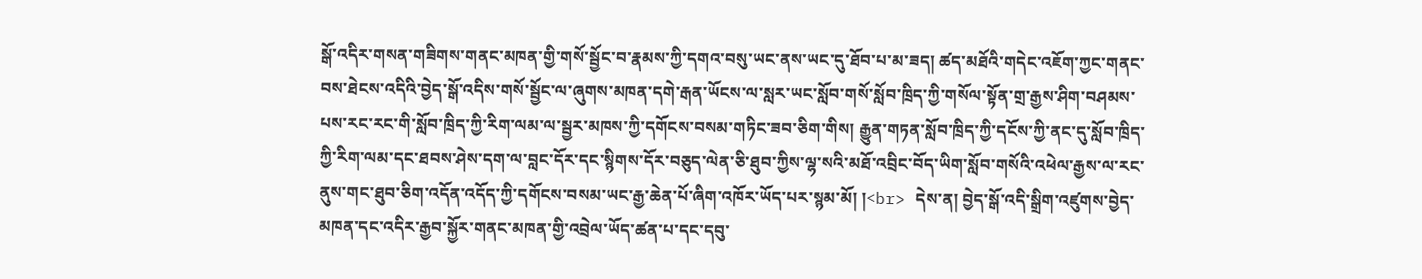སྒོ་འདིར་གསན་གཟིགས་གནང་མཁན་གྱི་གསོ་སྦྱོང་བ་རྣམས་ཀྱི་དགའ་བསུ་ཡང་ནས་ཡང་དུ་ཐོབ་པ་མ་ཟད། ཚད་མཐོའི་གདེང་འཇོག་ཀྱང་གནང་བས་ཐེངས་འདིའི་བྱེད་སྒོ་འདིས་གསོ་སྦྱོང་ལ་ཞུགས་མཁན་དགེ་རྒན་ཡོངས་ལ་སླར་ཡང་སློབ་གསོ་སློབ་ཁྲིད་ཀྱི་གསོལ་སྟོན་གྲ་རྒྱས་ཤིག་བཤམས་པས་རང་རང་གི་སློབ་ཁྲིད་ཀྱི་རིག་ལམ་ལ་སྦྱར་མཁས་ཀྱི་དགོངས་བསམ་གཏིང་ཟབ་ཅིག་གིས། རྒྱུན་གཏན་སློབ་ཁྲིད་ཀྱི་དངོས་ཀྱི་ནང་དུ་སློབ་ཁྲིད་ཀྱི་རིག་ལམ་དང་ཐབས་ཤེས་དག་ལ་བླང་དོར་དང་སྙིགས་དོར་བཅུད་ལེན་ཅི་ཐུབ་ཀྱིས་ལྷ་སའི་མཐོ་འབྲིང་བོད་ཡིག་སློབ་གསོའི་འཕེལ་རྒྱས་ལ་རང་ནུས་གང་ཐུབ་ཅིག་འདོན་འདོད་ཀྱི་དགོངས་བསམ་ཡང་རྒྱ་ཆེན་པོ་ཞིག་འཁོར་ཡོད་པར་སྙམ་མོ། །<br> དེས་ན། བྱེད་སྒོ་འདི་སྒྲིག་འཛུགས་བྱེད་མཁན་དང་འདིར་རྒྱབ་སྐྱོར་གནང་མཁན་གྱི་འབྲེལ་ཡོད་ཚན་པ་དང་དབུ་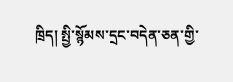ཁྲིད། སྤྱི་སྙོམས་དྲང་བདེན་ཅན་གྱི་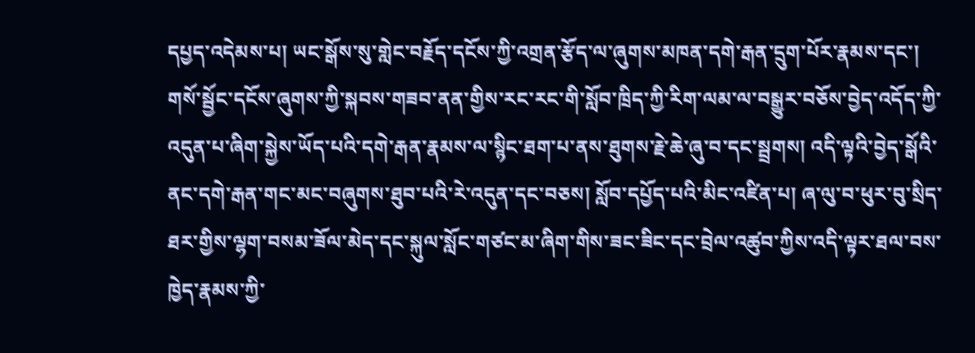དཔྱད་འདེམས་པ། ཡང་སྒོས་སུ་གླེང་བརྗོད་དངོས་ཀྱི་འགྲན་རྩོད་ལ་ཞུགས་མཁན་དགེ་རྒན་དྲུག་པོར་རྣམས་དང་། གསོ་སྦྱོང་དངོས་ཞུགས་ཀྱི་སྐབས་གཟབ་ནན་གྱིས་རང་རང་གི་སློབ་ཁྲིད་ཀྱི་རིག་ལམ་ལ་བསྒྱུར་བཅོས་བྱེད་འདོད་ཀྱི་འདུན་པ་ཞིག་སྐྱེས་ཡོད་པའི་དགེ་རྒན་རྣམས་ལ་སྙིང་ཐག་པ་ནས་ཐུགས་རྗེ་ཆེ་ཞུ་བ་དང་སྦྲགས། འདི་ལྟའི་བྱེད་སྒོའི་ནང་དགེ་རྒན་གང་མང་བཞུགས་ཐུབ་པའི་རེ་འདུན་དང་བཅས། སློབ་དཔྱོད་པའི་མིང་འཛིན་པ། ཞ་ལུ་བ་ཕུར་བུ་སྲིད་ཐར་གྱིས་ལྷག་བསམ་ཟོལ་མེད་དང་སྐུལ་སློང་གཙང་མ་ཞིག་གིས་ཟང་ཟིང་དང་བྲེལ་འཚུབ་ཀྱིས་འདི་ལྟར་ཐལ་བས་ཁྱེད་རྣམས་ཀྱི་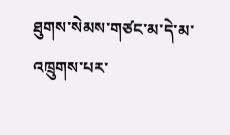ཐུགས་སེམས་གཙང་མ་དེ་མ་འཁྲུགས་པར་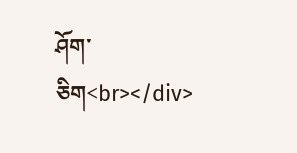ཤོག་ཅིག<br></div>